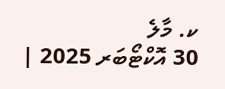ކ. މާލެ
30 އޮކްޓޯބަރ 2025 |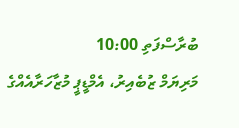ބުރާސްފަތި 10:00
މަރިޔަމް ޒުބެއިރު، އެމްޑީޕީ މުޒާހަރާއެއްގެ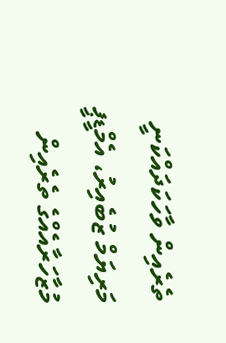ތެރެއިން ވާހަކަދައްކަނީ
މަރިޔަމް ޒުބެއިރު، އެމްޑީޕީ މުޒާހަރާއެއްގެ ތެރެއިން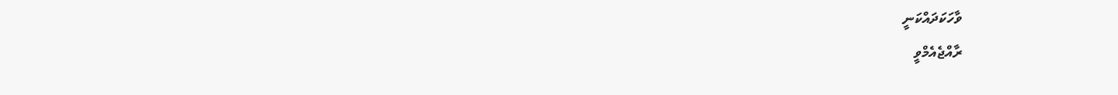ވާހަކަދައްކަނީ
ރާއްޖެއެމްވީ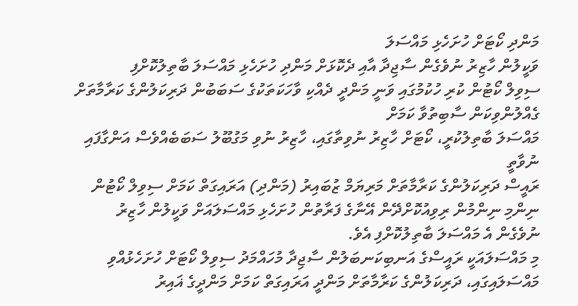މަންދި ކޯޓަށް ހުށަހެޅި މައްސަލަ
ވަކީލުން ހާޒިރު ނުވެގެން ސާޖިދާ އާއި ދެކޮޅަށް މަންދި ހުށަހެޅި މައްސަލަ ބާތިލުކޮށްފި
ސިވިލް ކޯޓުން ކުރި ހުކުމުގައި ވަނީ މަންދީ ދެއްކި ވާހަކަތަކުގެ ސަބަބުން ދަރިކަލުންގެ ކަރާމާތަށް ގެއްލުންވިކަން ސާބިތުވާ ކަމަށް
މައްސަލަ ބާތިލުކުރީ، ކޯޓަށް ހާޒިރު ނުވިތާގައި، ހާޒިރު ނުވި މަގުބޫލު ސަބަބެއްވެސް އަންގާފައި ނުވާތީ
ރައީސް ދަރިކަލުންގެ ކަރާމާތަށް މަރިޔަމް ޒުބައިރު (މަންދި) އަރައިގަތް ކަމަށް ސިވިލް ކޯޓުން ނިންމި ނިންމުން ރިވިއުކޮށްދޭން އޭނާގެ ފަރާތުން ހުށަހެޅި މައްސަލައަށް ވަކީލުން ހާޒިރު ނުވެގެން އެ މައްސަލަ ބާތިލުކޮށްފި އެވެ.
މި މައްސަލައަކީ ރައީސްގެ އަނބިކަނބަލުން ސާޖިދާ މުހައްމަދު ސިވިލް ކޯޓަށް ހުށަހެޅުއްވި މައްސަލައިގައި، ދަރިކަލުންގެ ކަރާމާތަށް މަންދީ އަރައިގަތް ކަމަށް މަންދީގެ ޣައިރު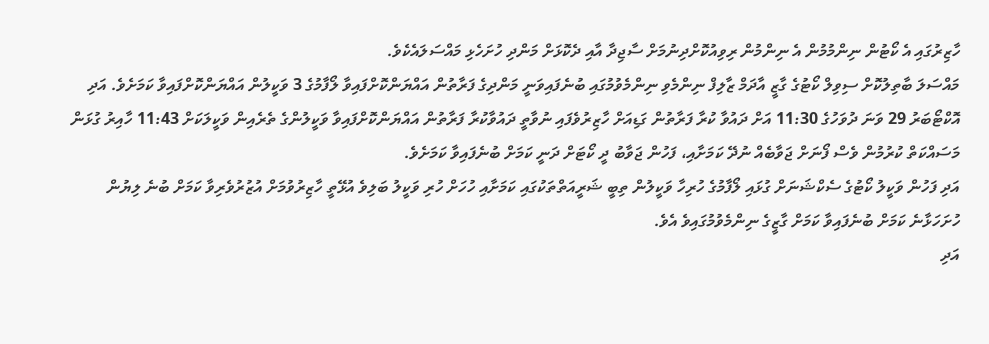ހާޒިރުގައި އެ ކޯޓުން ނިންމުމުން އެ ނިންމުން ރިވިއުކޮށްދިނުމަށް ސާޖިދާ އާއި ދެކޮޅަށް މަންދި ހުށަހެޅި މައްސަލައެކެވެ.
މައްސަލަ ބާތިލުކޮށް ސިވިލް ކޯޓުގެ ގާޒީ އާދަމް ޒާލިފް ނިންމެވި ނިންމެވުމުގައި ބުނެފައިވަނީ މަންދިގެ ފަރާތުން އައްޔަންކޮށްފައިވާ ލޯފާމުގެ 3 ވަކީލުން އައްޔަންކޮށްފައިވާ ކަމަށެވެ. އަދި އޮކްޓޯބަރު 29 ވަނަ ދުވަހުގެ 11:30 އަށް ދައުވާ ކުރާ ފަރާތުން ގަޑިއަށް ހާޒިރުވެފައި ނުވާތީ ދައުވާކުރާ ފަރާތުން އައްޔަންކޮށްފައިވާ ވަކީލުންގެ ތެރެއިން ވަކީލަކަށް 11:43 ހާއިރު ގުޅަން މަސައްކަތް ކުރުމުން ވެސް ފޯނަށް ޖަވާބެއް ނުދޭ ކަމަށާއި، ފަހުން ޖަވާބު ދީ ކޯޓަށް ދަނީ ކަމަށް ބުނެފައިވާ ކަމަށެވެ.
އަދި ފަހުން ވަކީލު ކޯޓުގެ ސެކްޝަނަށް ގުޅައި ލޯފާމުގެ ހުރިހާ ވަކީލުން ތިބީ ޝަރީއަތްތަކުގައި ކަމަށާއި ހުހަށް ހުރި ވަކީލު ބަލިވެ އުޅޭތީ ހާޒިރުވުމަށް އުޒުރުވެރިވާ ކަމަށް ބުނެ ލިޔުން ހުށަހަޅާނެ ކަމަށް ބުނެފައިވާ ކަމަށް ގާޒީގެ ނިންމެވުމުގައިވެ އެވެ.
އަދި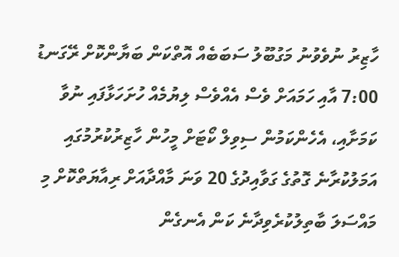ހާޒިރު ނުވެވުނު މަގުބޫލު ސަބަބެއް އޮތްކަން ބަޔާންކޮށް ރޭގަނޑު 7:00 އާއި ހަމައަށް ވެސް އެއްވެސް ލިޔުމެއް ހުށަހަޅާފައި ނުވާ ކަމަށާއި، އެހެންކަމުން ސިވިލް ކޯޓަށް މީހުން ހާޒިރުކުރުމުގައި އަމަލުކުރާނެ ގޮތުގެ ގަވާއިދުގެ 20 ވަނަ މާއްދާއަށް ރިއާޔަތްކޮށް މި މައްސަލަ ބާތިލުކުރެވިދާނެ ކަން އެނގެން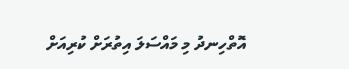އޮތްހިނދު މި މައްސަލަ އިތުރަށް ކުރިއަށް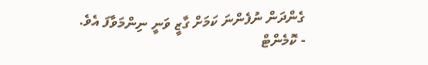ގެންދަން ނުފެންނަ ކަމަށް ގާޒީ ވަނީ ނިންމަވާފަ އެވެ.
- ކޮމެންޓް